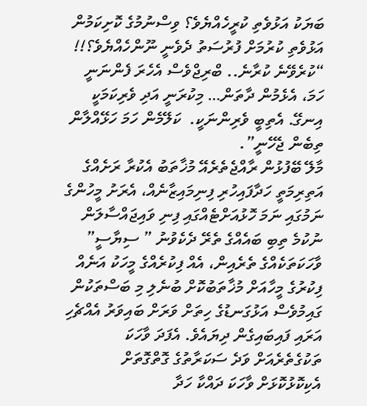ބަޔަކު އަޅުވެތި ކުރީހެއްޔެވެ؟ ވިސްނުމުގެ ކޮށިކަމުން އަޅުވެތި ކުރުމަށް ފުރުސަތު ދެވެނީ ނޫންހެއްޔެވެ؟!!
“ކުރެވޭނެ ކުރާނެ.. ބްރިޖްވެސް އެހެރަ ފެންނަނީ ހަމަ، އެޅެމުން ދާތަން… މިކުރަނީ އަދި ވެރިކަމަކީ އިނގޭ. އެތިބީ ވެރިންނަކީ.  ކަލޭމެން ހަމަ ހަޅޭއްލާން ތިބެން ޖެހޭނީ”.
މާލޭ ބޭފުޅުން ރާއްޖެތެރެއޭ މުޚާތަބު އެކުރާ ރަށެއްގެ އަތިރިމަތީ ހަދާފައިހުރި ފިނިމައިޒާނެއް، އެރަށު މީހުންގެ ނަމުގައި ނަމަ ހޮޅުއަށްޓެއްގައި ފިނި ވައިޖައްސާލަން ނުކުމެ ތިބި ބައެއްގެ ތެރޭ ދެކެވުނު ” ސިޔާސީ” ވާހަކަތަކެއްގެ ތެރެއިން، އެއް ފިކުރެއްގެ މީހަކު އަނެއް ފިކުރުގެ މީހާއަށް މުޚާތަބުކޮށް ބުނެލި މި ބަސްތަކުން ގައިމުވެސް އަޅުގަނޑުގެ ހިތަށް ވަރަށް ބައިވަރު އެއްޗެހި އަރައި ފައިބައިގެން ދިޔައެވެ. އެފަދަ ވާހަކަ ތަކުގެތެރެއަށް ވަދެ ސަކަރާތުގެ ގޮތްގޮތަށް އެކިކޮޅުކޮޅަށް ވާހަކަ ދައްކާ ހަދާ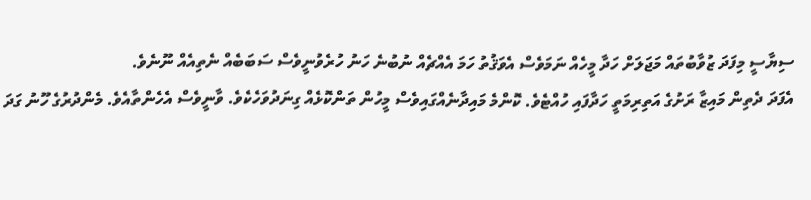ސިޔާސީ މިފަދަ ޒުވާބުތައް މަޖަލަށް ހަދާ މީހެއް ނަމަވެސް އެވަޤުތު ހަމަ އެއްޗެއް ނުބުނެ ހަނު ހުރެވުނީވެސް ސަބަބެއް ނެތިއެއް ނޫނެވެ.
އެފަދަ ދެތިން މައިޒާ ރަށުގެ އަތިރިމަތީ ހަދާފައި ހުއްޓެވެ. ކޮންމެ މައިދާނެއްގައިވެސް މީހުން ތަންކޮޅެއް ގިނަދުވަހެކެވެ. ވާނީވެސް އެހެންތާއެވެ. މެންދުރުގެ ހޫނު ގަދަ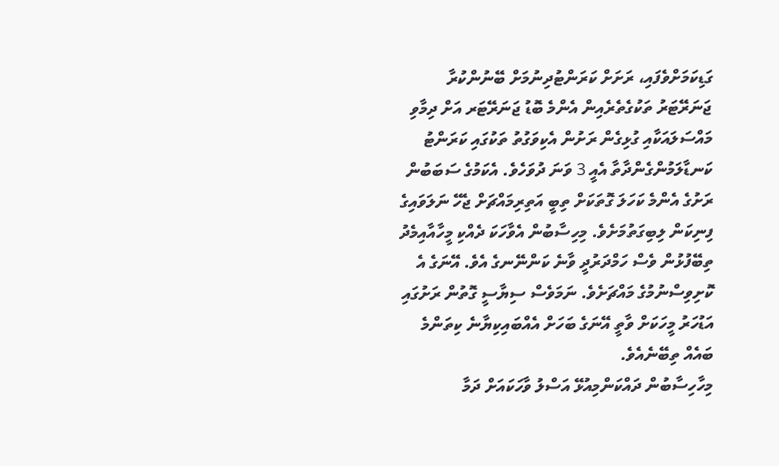ގަޑިކަމަށްވެފައި، ރަށަށް ކަރަންޓުދިނުމަށް ބޭނުންކުރާ ޖަނަރޭޓަރު ތަކުގެތެރެއިން އެންމެ ބޮޑު ޖަނަރޭޓަރ އަށް ދިމާވި މައްސަލައަކާއި ގުޅިގެން ރަށުން އެކިވަގުތު ތަކުގައި ކަރަންޓު ކަނޑާލަމުންގެންދާތާ އެއީ 3 ވަނަ ދުވަހެވެ. އެކަމުގެ ސަބަބުން ރަށުގެ އެންމެ ކަހަލަ ގޮތަކަށް ތިބީ އަތިރިމައްޗަށް ޖެހޭ ނަލަވައިގެ ފިނިކަން ލިބިގަތުމަށެވެ. މިހިސާބުން އެވާހަކަ ދެއްކި މީހާއާއިމެދު ތިބޭފުޅުން ވެސް ހަމްދަރުދީ ވާނެ ކަންނޭނގެ އެވެ. އޭނަގެ އެ ކޮށިވިސްނުމުގެ މައްޗަށެވެ. ނަމަވެސް ސިޔާސީ ގޮތުން ރަށުގައި އަޑުހަރު މީހަކަށް ވާތީ އޭނަގެ ބަހަށް އެއްބައިކިޔާނެ ކިތަންމެ ބައެއް ތިބޭނެއެވެ.
މިހާހިސާބުން ދައްކަންމިއުޅޭ އަސްލު ވާހަކައަށް ދަމާ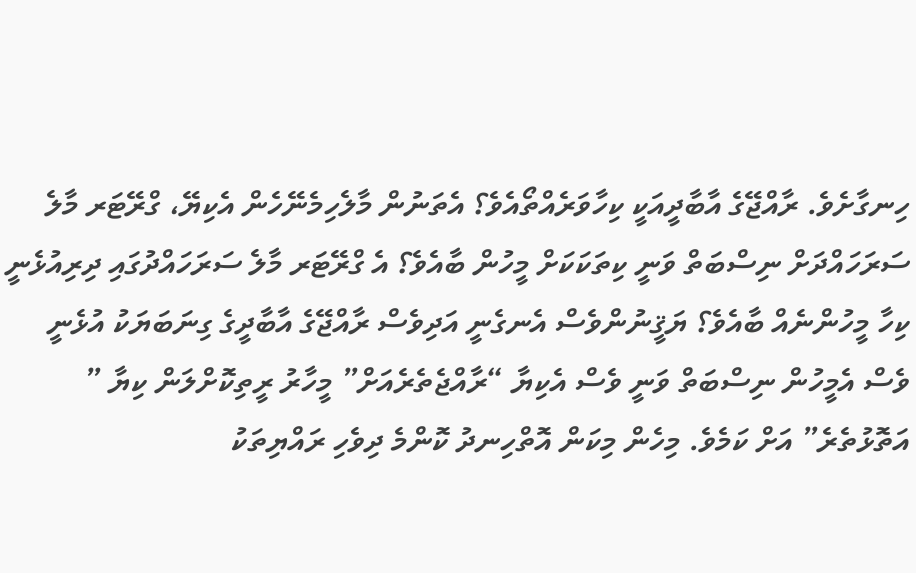ހިނގާށެވެ. ރާއްޖޭގެ އާބާދީއަކީ ކިހާވަރެއްތޯއެވެ؟ އެތަނުން މާލެހިމެނޭހެން އެކިޔޭ، ގްރޭޓަރ މާލެ ސަރަހައްދަށް ނިސްބަތް ވަނީ ކިތަކަކަށް މީހުން ބާއެވެ؟ އެ ގްރޭޓަރ މާލެ ސަރަހައްދުގައި ދިރިއުޅެނީ ކިހާ މީހުންނެއް ބާއެވެ؟ ޔަޤީނުންވެސް އެނގެނީ އަދިވެސް ރާއްޖޭގެ އާބާދީގެ ގިނަބަޔަކު އުޅެނީ ވެސް އެމީހުން ނިސްބަތް ވަނީ ވެސް އެކިޔާ “ރާއްޖެތެރެއަށް” މީހާރު ރީތިކޮށްލަން ކިޔާ ” އަތޮޅުތެރެ” އަށް ކަމެވެ. މިހެން މިކަން އޮތްހިނދު ކޮންމެ ދިވެހި ރައްޔިތަކު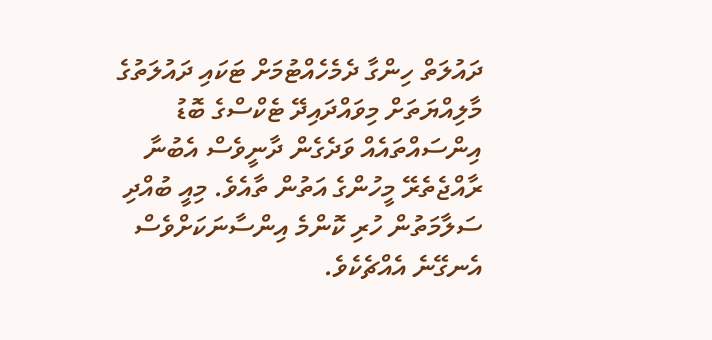ދައުލަތް ހިންގާ ދެމެހެއްޓުމަށް ޓަކައި ދައުލަތުގެ މާލިއްޔަތަށް މިވައްދައިދޭ ޓެކްސްގެ ބޮޑު އިންސައްތައެއް ވަދެގެން ދާނީވެސް އެބުނާ ރާއްޖެތެރޭ މީހުންގެ އަތުން ތާއެވެ. މިއީ ބުއްދި ސަލާމަތުން ހުރި ކޮންމެ އިންސާނަކަށްވެސް އެނގޭނެ އެއްޗެކެވެ.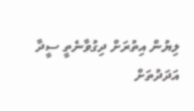ލިޔުން އިތުރަށް ދިގުވާނެތީ ސީދާ އަދަދުތަށް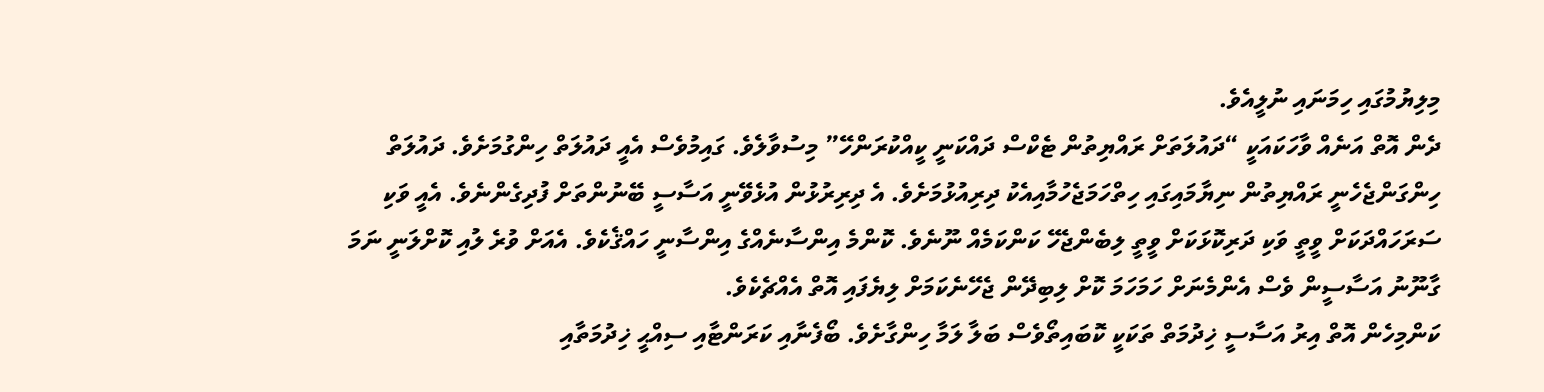މިލިޔުމުގައި ހިމަނައި ނުލީއެވެ.
ދެން އޮތް އަނެއް ވާހަކައަކީ “ދައުލަތަށް ރައްޔިތުން ޓެކްސް ދައްކަނީ ކީއްކުރަންހޭ” މިސުވާލެވެ. ގައިމުވެސް އެއީ ދައުލަތް ހިންގުމަށެވެ. ދައުލަތް ހިންގަންޖެހެނީ ރައްޔިތުން ނިޔާމައިގައި ހިތްހަމަޖެހުމާއިއެކު ދިރިއުޅުމަށެވެ. އެ ދިރިރުޅުން އުޅެވޭނީ އަސާސީ ބޭނުންތަށް ފުދިގެންނެވެ. އެއީ ވަކި ސަރަހައްދަކަށް ވީތީ ވަކި ދަރިކޮޅަކަށް ވީތީ ލިބެންޖެހޭ ކަންކަމެއް ނޫނެވެ. ކޮންމެ އިންސާނެއްގެ އިންސާނީ ހައްޤެކެވެ. އެއަށް ވުރެ ލުއި ކޮށްލަނީ ނަމަ ގާނޫނު އަސާސީން ވެސް އެންމެނަށް ހަމަހަމަ ކޮށް ލިބިދޭން ޖެހޭނެކަމަށް ލިޔެފައި އޮތް އެއްޗެކެވެ.
ކަންމިހެން އޮތް އިރު އަސާސީ ޚިދުމަތް ތަކަކީ ކޮބައިތޯވެސް ބަލާ ލަމާ ހިންގާށެވެ. ބޯފެނާއި ކަރަންޓާއި ސިއްޙީ ޚިދުމަތާއި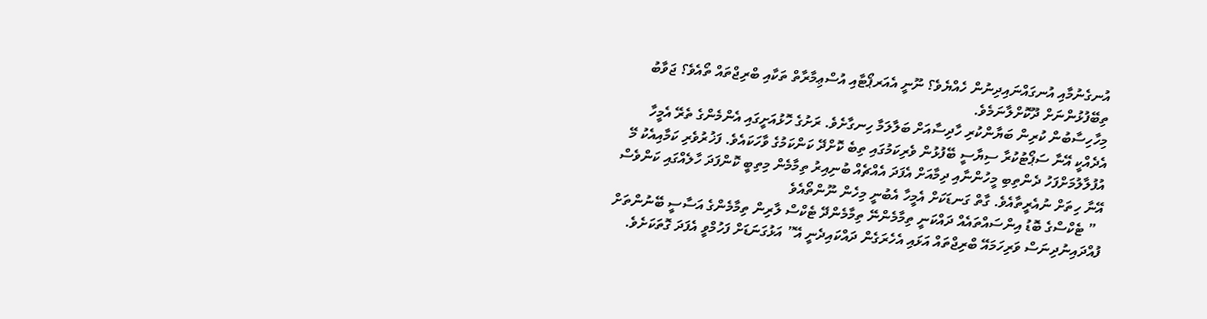އުނގެނުމާއި އުނގައްނައިދިނުން ހެއްޔެވެ؟ ނޫނީ އެއަރޕޯޓާއި އުސްޢިމާރާތް ތަކާއި ބްރިޖްތައް ތޯއެވެ؟ ޖަވާބު ތިބޭފުޅުންނަށް ދޫކޮށްލާނަމެވެ.
މިހާހިސާބުން ކުރިން ބަޔާންކުރި ހާދިސާއަށް ބަލާލަމާ ހިނގާށެވެ. ރަށުގެ ހޮޅުއަށީގައި އެންމެންގެ ތެރޭ އެމީހާ އެދެއްކީ އޭނާ ސަޕޯޓުކުރާ ސިޔާސީ ބޭފުޅުން ވެރިކަމުގައި ތިބެ ކޮށްދޭ ކަންކަމުގެ ވާހަކައެވެ. ފަޚުރުވެރި ކަމާއިއެކު މޭ އުފުލާލުމަށްފަހު ދެންތިބި މީހުންނާއި ދިމާއަށް އެފަދަ އެއްޗެއް ބުނިއިރު ތިމާމެން މިތިބީ ކޮންފަދަ ހާލެއްގައި ކަންވެސް އޭނާ ހިތަށް ނުއެރީތާއެވެ. ގާތް ގަނޑަކަށް އެމީހާ އެބުނީ މިހެން ނޫންތޯއެވެ
  ” ޓެކްސްގެ ބޮޑު އިންސައްތައެއް ދައްކަނީ ތިމާމެންނޭ ތިމާމެންދޭ ޓެކްސް ލާރިން ތިމާމެންގެ އަސާސީ ބޭނުންތަށް ފުއްދައިނުދިނަސް ވަރިހަމައޭ ބްރިޖްތައް އަޅައި އެހެރަގެން ދައްކައިދެނީ އޭ” އަޅުގަނަޑަށް ފަހުމްވީ އެފަދަ ގޮތަކަށެވެ.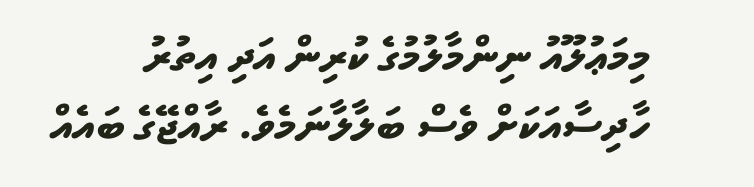މިމަޢުލޫއު ނިންމާލުމުގެ ކުރިން އަދި އިތުރު ހާދިސާއަކަށް ވެސް ބަލާލާނަމެވެ. ރާއްޖޭގެ ބައެއް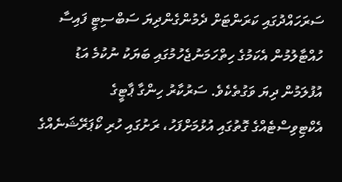ސަރަހައްދުގައި ކަރަންޓަށް ދެމުންގެންދިޔަ ސަބްސިޓީ ފައިސާ ހުއްޓާލުމުން އެކަމުގެ ހިތްހަމަނުޖެހުމުގައި ބަޔަކު ނުކުމެ އަޑު އުފުލަމުން ދިޔަ ވަގުތެކެވެ. ސަރުކާރު ހިންގާ ޕާޓީގެ އެކްޓިވިސްޓެއްގެ ގޮތުގައި އުޅުމަށްފަހު، ރަށުގައި ހުރި ކޯޕަރޭޝަނެއްގެ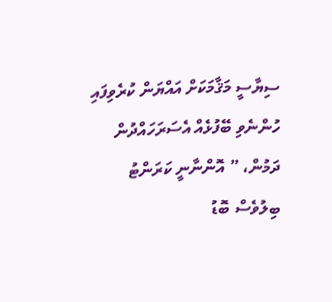ސިޔާސީ މަޤާމަކަށް އައްޔަން ކުރެވިފައި ހުންނެވި ބޭފުޅެއް އެސަރަހައްދުން ދަމުން، ” އޮންނާނީ ކަރަންޓު ބިލުވެސް ބޮޑު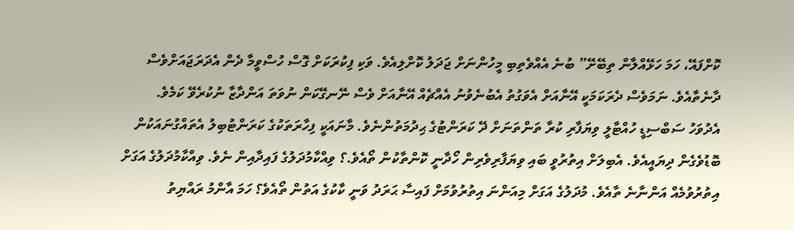ކޮށްފައޭ، ހަމަ ހަޅޭއްލާން ތިބޭށޭ” ބުނެ އެއްވެތިބި މީހުންނަށް ޖަދަލު ކޮށްލިއެވެ. ވަކި ފިކުރަކަށް ގޮސް ހުސްވީމާ ދެން އެދަރަޖައަށްވެސް ދާނެތާއެވެ. ނަމަވެސް ދެރަކަމަކީ އޭނާއަށް އެވަގުތު އެބުނެވުނު އެއްޗެއް އޭނާއަށް ވެސް ނޭނގޭކަން ނުވަތަ އަންދާޒާ ނުކުރެވޭ ކަމެވެ.
އެދުވަހު ސަބްސިޑީ ހުއްޓާލީ ވިޔަފާރި ކުރާ ތަންތަނަށް ދޭ ކަރަންޓުގެ ޙިދުމަތުންނެވެ. މާނައަކީ ފިހާރަތަކުގެ ކަރަންޓުބިލު އެތައްގުނައަކުން ބޮޑުވެގެން ދިޔައީއެވެ. އެބިލަށް އިތުރުވީ ބައި ވިޔަފާރިވެރިން ހޯދާނީ ކޮންތާކުން ތޯއެވެ.؟ ވިއްކާމުދަލުގެ ފައިދާއިން ނެވެ. ވިއްކާމުދަލުގެ އަގަށް އިތުރުވުމެއް އަންނާނެ ތާއެވެ. މުދަލުގެ އަގަށް މިއަންނަ އިތުރުވުމަށް ފައިސާ ޙަރަދު ވަނީ ކާކުގެ އަތުން ތޯއެވެ؟ ހަމަ އާންމު ރައްޔިތު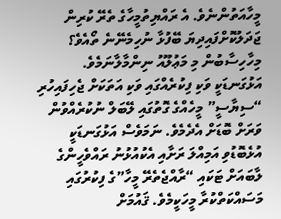މީހާއަތުންނެވެ. އެ ރައްޔިތުމީހާގެ ތެރޭ ކުރިން ޖަދަލުކޮށްފައިދިޔަ ބޭފުޅާ ނުހިމެނޭނެ ތޯއެވެ؟
މިހާހިސާބުން މި މަޢުލޫއު ނިންމާލާނަމެވެ. އަޅުގަނޑަކީ ވަކި ފިކުރެއްގައި ވަކި އަތަކަށް ޖެހިފައިހުރި “ސިޔާސީ” މީހެއްގެ ގޮތުގައި ލޭބަލް ނުކުރެއްވުން ވަރަށް ބޮޑަށް އެދެމެވެ. ނަމަވެސް އަޅުގަނޑަކީ އުޅެބޮޑުވި އަމިއްލަ ރަށާއި އެކުއުޅުނު ރައްވެހީންގެ ލާބައަށް ޓަކައި “ރާއްޖެތެރޭ މީހާ”ގެ ފިކުރުގައި މަސައްކަތްކުރާ މީހަކީމެވެ. ޤައުމަށް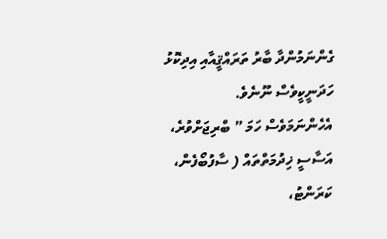ގެންނަމުންދާ ބާރު ތަރައްޤީއާއި އިދިކޮޅު ހަދަނީކީވެސް ނޫނެވެ. އެހެންނަމަވެސް ހަމަ ” ބްރިޖަށްވުރެ، އަސާސީ ޚިދުމަތްތައް ( ސާފުބޯފެން، ކަރަންޓު،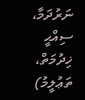ނަރުދަމާ، ސިއްޙީ ޚިދުމަތް، ތަޢުލީމު)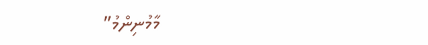މާމުނިންމު”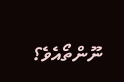ނޫންތޯއެވެ؟